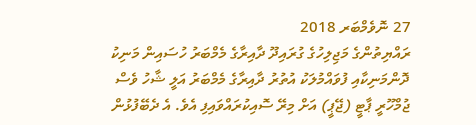27 ނޮވެމްބަރ 2018
ރައްޔިތުންގެ މަޖިލިހުގެ ގުރައިދޫ ދާއިރާގެ މެމްބަރު ހުސައިން މަނިކު ދޮންމަނިކާއި ފުވައްމުލަކު އުތުރު ދާއިރާގެ މެމްބަރު އަލީ ޝާހު ވެސް ޖުމްހޫރީ ޕާޓީ (ޖޭޕީ) އަށް މިރޭ ސޮއިކުރައްވައިފި އެވެ. އެ ދެބޭފުޅުން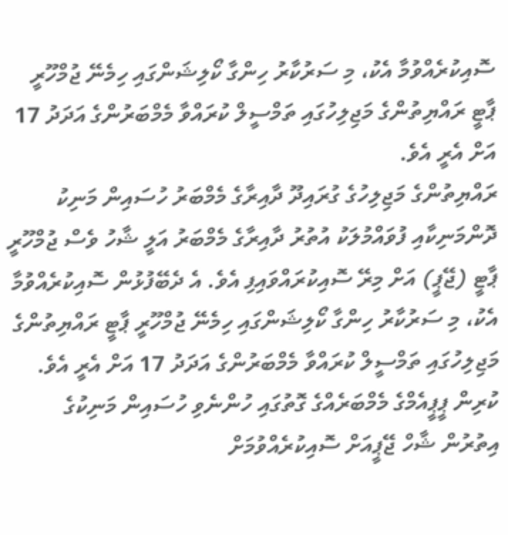ސޮއިކުރެއްވުމާ އެކު، މި ސަރުކާރު ހިންގާ ކޯލިޝަންގައި ހިމެނޭ ޖުމްހޫރީ ޕާޓީ ރައްޔިތުންގެ މަޖިލިހުގައި ތަމްސީލް ކުރައްވާ މެމްބަރުންގެ އަދަދު 17 އަށް އެރީ އެވެ.
ރައްޔިތުންގެ މަޖިލިހުގެ ގުރައިދޫ ދާއިރާގެ މެމްބަރު ހުސައިން މަނިކު ދޮންމަނިކާއި ފުވައްމުލަކު އުތުރު ދާއިރާގެ މެމްބަރު އަލީ ޝާހު ވެސް ޖުމްހޫރީ ޕާޓީ (ޖޭޕީ) އަށް މިރޭ ސޮއިކުރައްވައިފި އެވެ. އެ ދެބޭފުޅުން ސޮއިކުރެއްވުމާ އެކު، މި ސަރުކާރު ހިންގާ ކޯލިޝަންގައި ހިމެނޭ ޖުމްހޫރީ ޕާޓީ ރައްޔިތުންގެ މަޖިލިހުގައި ތަމްސީލް ކުރައްވާ މެމްބަރުންގެ އަދަދު 17 އަށް އެރީ އެވެ.
ކުރިން ޕީޕީއެމްގެ މެމްބަރެއްގެ ގޮތުގައި ހުންނެވި ހުސައިން މަނިކުގެ އިތުރުން ޝާހް ޖޭޕީއަށް ސޮއިކުރެއްވުމަށް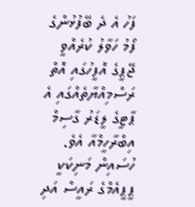ފަހު އެ ދެ ބޭފުޅުންގެ ފޯމު ހަވާލު ކުރެއްވީ ޖޭޕީގެ އޮފީހުގައި އޮތް ރަސްމިއްޔާތެއްގައި އެ ޕާޓީގެ ލީޑަރު ގާސިމް އިބްރާހީމްއާ އެވެ.
ހުސައިން މަނިކަކީ ޕީޕީއެމްގެ ރައީސް އަދި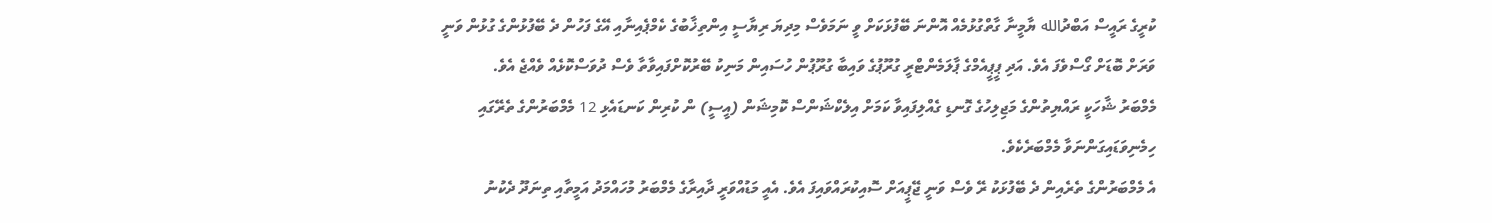ކުރީގެ ރައީސް އަބްދުالله ޔާމީނާ ގާތްގުޅުމެއް އޮންނަ ބޭފުޅަކަށް ވީ ނަމަވެސް މިދިޔަ ރިޔާސީ އިންތިޚާބުގެ ކެމްޕެއިނާއި އޭގެ ފަހުން ދެ ބޭފުޅުންގެ ގުޅުން ވަނީ ވަރަށް ބޮޑަށް ގޯސްވެފަ އެވެ. އަދި ޕީޕީއެމްގެ ޕާލަމެންޓްރީ ގުރޫޕުގެ ވައިބާ ގުރޫޕުން ހުސައިން މަނިކު ބޭރުކޮށްފައިވާތާ ވެސް ދުވަސްކޮޅެއް ވެއްޖެ އެވެ.
މެމްބަރު ޝާހަކީ ރައްޔިތުންގެ މަޖިލިހުގެ ގޮނޑި ގެއްލިފައިވާ ކަމަށް އިލެކްޝަންސް ކޮމިޝަން (އީސީ) ން ކުރިން ކަނޑައެޅި 12 މެމްބަރުންގެ ތެރޭގައި ހިމެނިވަޑައިގަންނަވާ މެމްބަރެކެވެ.
އެ މެމްބަރުންގެ ތެރެއިން ދެ ބޭފުޅަކު ރޭ ވެސް ވަނީ ޖޭޕީއަށް ސޮއިކުރައްވައިފަ އެވެ. އެއީ މަޑުއްވަރީ ދާއިރާގެ މެމްބަރު މުހައްމަދު އަމީތާއި ތިނަދޫ ދެކުނު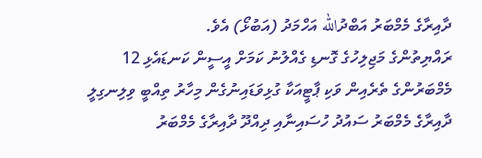ދާއިރާގެ މެމްބަރު އަބްދުالله އަހްމަދު (އަބުޅޯ) އެވެ.
ރައްޔިތުންގެ މަޖިލިހުގެ ގޮނޑި ގެއްލުނު ކަމަށް އީސީން ކަނޑައެޅި 12 މެމްބަރުންގެ ތެރެއިން ވަކި ޕާޓީއަކާ ގުޅިވަޑައިނުގެން މިހާރު ތިއްބީ ވިލިނގިލީ ދާއިރާގެ މެމްބަރު ސައުދު ހުސައިނާއި ދިއްދޫ ދާއިރާގެ މެމްބަރު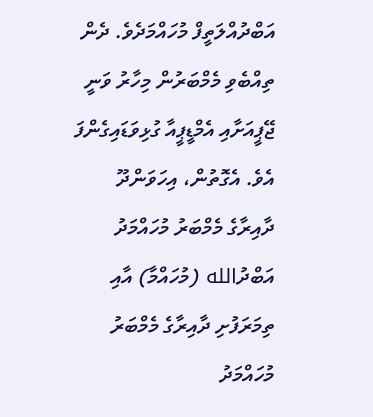އަބްދުއްލަތީފް މުހައްމަދެވެ. ދެން ތިއްބެވި މެމްބަރުން މިހާރު ވަނީ ޖޭޕީއަށާއި އެމްޑީޕީއާ ގުޅިވަޑައިގެންފަ އެވެ. އެގޮތުން، އިހަވަންދޫ ދާއިރާގެ މެމްބަރު މުހައްމަދު އަބްދުالله (މުހައްމާ) އާއި ތިމަރަފުށި ދާއިރާގެ މެމްބަރު މުހައްމަދު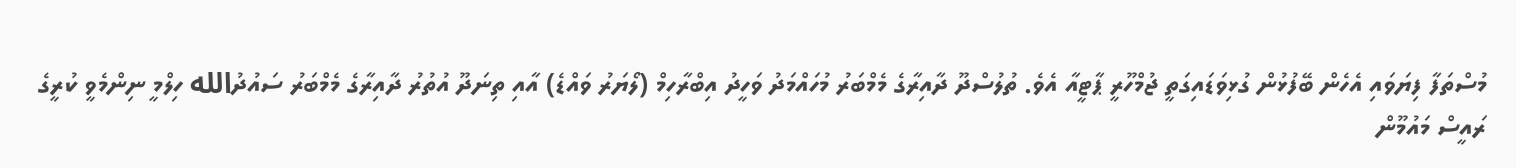މުސްތަފާ ފިޔަވައި އެހެން ބޭފުޅުން ގުޅިވަޑައިގަތީ ޖުމްހޫރީ ޕާޓީއާ އެވެ. ތުލުސްދޫ ދާއިރާގެ މެމްބަރު މުހައްމަދު ވަހީދު އިބްރާހިމް (ލޯޔަރު ވައްޑެ) އާއި ތިނަދޫ އުތުރު ދާއިރާގެ މެމްބަރު ސައުދުالله ހިލްމީ ނިންމެވީ ކުރީގެ ރައީސް މައުމޫން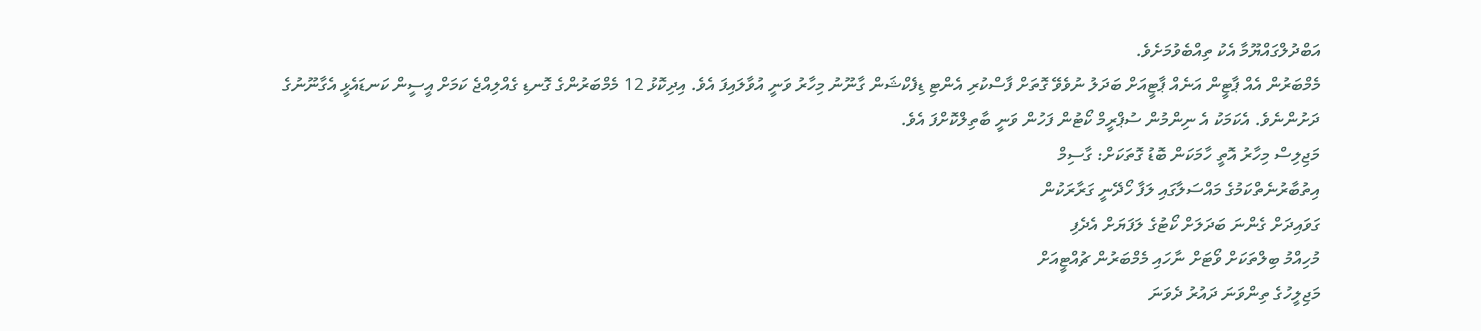އަބްދުލްގައްޔޫމާ އެކު ތިއްބެވުމަށެވެ.
މެމްބަރުން އެއް ޕާޓީން އަނެއް ޕާޓީއަށް ބަދަލު ނުވެވޭ ގޮތަށް ފާސްކުރި އެންޓި ޑިފެކްޝަން ގާނޫނު މިހާރު ވަނީ އުވާލައިފަ އެވެ. އިދިކޮޅު 12 މެމްބަރުންގެ ގޮނޑި ގެއްލިއްޖެ ކަމަށް އީސީން ކަނޑައެޅީ އެގާނޫނުގެ ދަށުންނެވެ. އެކަމަކު އެ ނިންމުން ސުޕްރީމް ކޯޓުން ފަހުން ވަނީ ބާތިލްކޮށްފަ އެވެ.
މަޖިލިސް މިހާރު އޮތީ ހާމަކަން ބޮޑު ގޮތަކަށް: ގާސިމް
އިތުބާރުނެތްކަމުގެ މައްސަލާގައި ލަފާ ހޯދޭނީ ގަރާރަކުން
ގަވައިދަށް ގެންނަ ބަދަލަށް ކޯޓުގެ ލަފަޔަށް އެދެފި
މުހިއްމު ބިލްތަކަށް ވޯޓަށް ނާހައި މެމްބަރުން ޗުއްޓީއަށް
މަޖިލީހުގެ ތިންވަނަ ދައުރު ދެވަނަ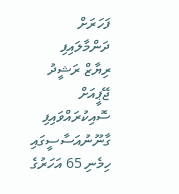ފަހަރަށް ދަންމާލައިފި
ރިޔާޒް ރަޝީދު ޖޭޕީއަށް ސޮއިކުރައްވައިފި
ގާނޫނުއަސާސީގައި ހިމެނި 65 އަހަރުގެ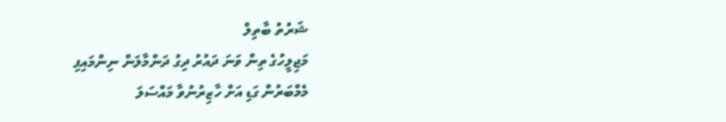ޝަރުތު ބާތިލް
މަޖިލީހުގެ ތިން ވަނަ ދައުރު ދިގު ދަންމާލަން ނިންމައިފި
މެމްބަރުން ގަޑި އަށް ހާޒިރުނުވާ މައްސަލަ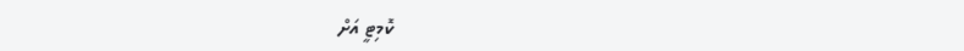ކޮމިޓީ އަށް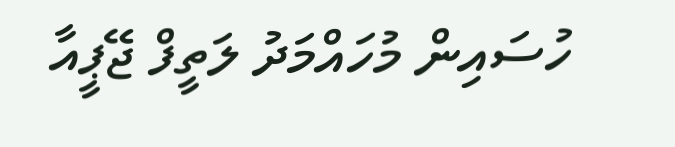ހުސައިން މުހައްމަދު ލަތީފް ޖޭޕީއާ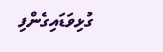ގުޅިވަޑައިގެންފި